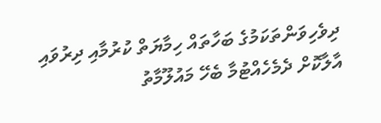ދިވެހިވަންތަކަމުގެ ބަހާތައް ހިމާޔަތް ކުރުމާއި ދިރުވައި އާލާކޮށް ދެމެހެއްޓުމާ ބެހޭ މައުލޫމާތު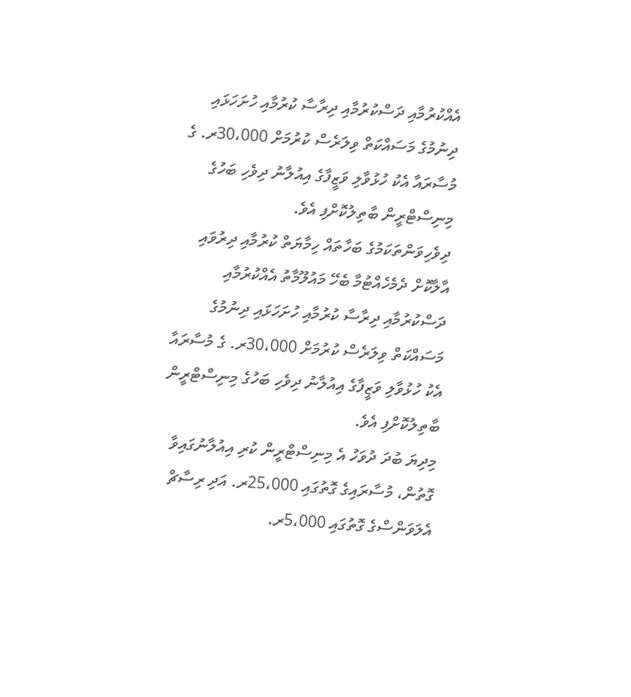އެއްކުރުމާއި ދަސްކުރުމާއި ދިރާސާ ކުރުމާއި ހުށަހަޅައި ދިނުމުގެ މަސައްކަތް ވިލަރެސް ކުރުމަށް 30،000ރ. ގެ މުސާރައާ އެކު ހުޅުވާލި ވަޒީފާގެ އިއުލާނު ދިވެހި ބަހުގެ މިނިސްޓްރީން ބާތިލުކޮށްފި އެވެ.
ދިވެހިވަންތަކަމުގެ ބަހާތައް ހިމާޔަތް ކުރުމާއި ދިރުވައި އާލާކޮށް ދެމެހެއްޓުމާ ބެހޭ މައުލޫމާތު އެއްކުރުމާއި ދަސްކުރުމާއި ދިރާސާ ކުރުމާއި ހުށަހަޅައި ދިނުމުގެ މަސައްކަތް ވިލަރެސް ކުރުމަށް 30،000ރ. ގެ މުސާރައާ އެކު ހުޅުވާލި ވަޒީފާގެ އިއުލާނު ދިވެހި ބަހުގެ މިނިސްޓްރީން ބާތިލުކޮށްފި އެވެ.
މިދިޔަ ބުދަ ދުވަހު އެ މިނިސްޓްރީން ކުރި އިއުލާނުގައިވާ ގޮތުން، މުސާރައިގެ ގޮތުގައި 25،000ރ. އަދި ރިސާޗް އެލަވަންސްގެ ގޮތުގައި 5،000ރ.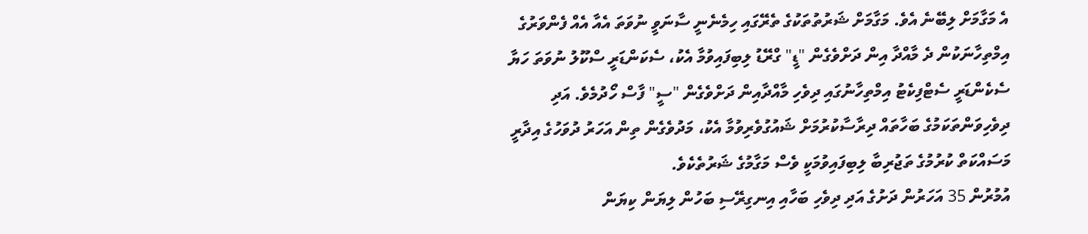އެ މަގާމަށް ލިބޭނެ އެވެ. މަގާމަށް ޝަރުތުތަކުގެ ތެރޭގައި ހިމެނެނީ ސާނަވީ ނުވަތަ އެއާ އެއް ފެންވަރުގެ އިމްތިހާނަކުން ދެ މާއްދާ އިން ދަށްވެގެން "ޑީ" ގްރޭޑު ލިބިފައިވުމާ އެކު، ސެކަންޑަރީ ސްކޫލު ނުވަތަ ހަޔާ ސެކެންޑަރީ ސެޓްފިކެޓު އިމްތިހާނުގައި ދިވެހި މާއްދާއިން ދަށްވެގެން "ސީ" ފާސް ހޯދުމެވެ. އަދި ދިވެހިވަންތަކަމުގެ ބަހާތައް ދިރާސާކުރުމަށް ޝައުގުވެރިވުމާ އެކު، މަދުވެގެން ތިން އަހަރު ދުވަހުގެ އިދާރީ މަސައްކަތް ކުރުމުގެ ތަޖުރިބާ ލިބިފައިވުމަކީ ވެސް މަގާމުގެ ޝަރުތެކެވެ.
އުމުރުން 35 އަހަރުން ދަށުގެ އަދި ދިވެހި ބަހާއި އިނގިރޭސި ބަހުން ލިޔަން ކިޔަން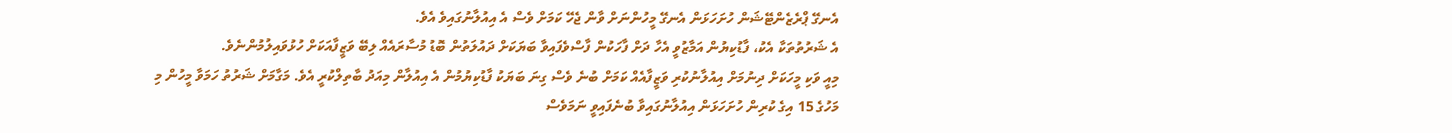އެނގޭ ޕްރެޒެންޓޭޝަން ހުށަހަޅަން އެނގޭ މީހުންނަށް ވާން ޖެހޭ ކަމަށް ވެސް އެ އިއުލާނުގައިވެ އެވެ.
އެ ޝަރުތުތަކާ އެކު، ފާޑުކިޔުން އަމާޒުވީ އެހާ ދަށް ފާހަކުން ފާސްވެފައިވާ ބަޔަކަށް ދައުލަތުން ބޮޑު މުސާރައެއް ލިބޭ ވަޒީފާއަކަށް ހުޅުވައިލުމުންނެވެ.
މިއީ ވަކި މީހަކަށް ދިނުމަށް އިއުލާނުކުރި ވަޒީފާއެއް ކަމަށް ބުނެ ވެސް ގިނަ ބަޔަކު ފާޑުކިޔުމުން އެ އިއުލާން މިއަދު ބާތިލްކުރީ އެވެ. މަގާމަށް ޝަރުތު ހަމަވާ މީހުން މި މަހުގެ 15 އިގެ ކުރިން ހުށަހަޅަން އިއުލާނުގައިވާ ބުނެފައިވީ ނަމަވެސް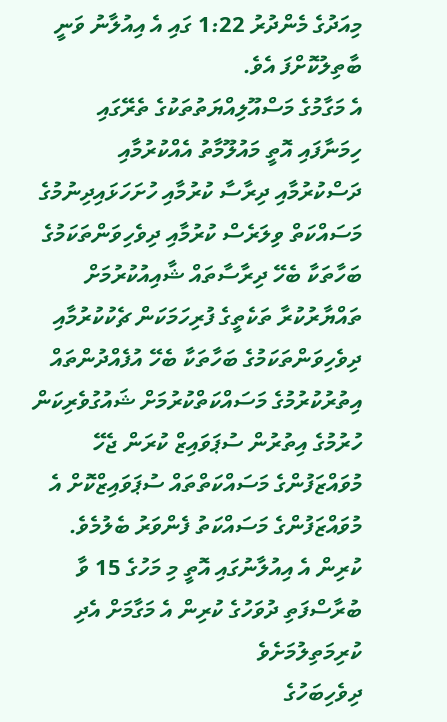މިއަދުގެ މެންދުރު 1:22 ގައި އެ އިއުލާނު ވަނީ ބާތިލުކޮށްފަ އެވެ.
އެ މަގާމުގެ މަސްއޫލިއްޔަތުތަކުގެ ތެރޭގައި ހިމަނާފައި އޮތީ މައުލޫމާތު އެއްކުރުމާއި ދަސްކުރުމާއި ދިރާސާ ކުރުމާއި ހުށަހަޅައިދިނުމުގެ މަސައްކަތް ވިލަރެސް ކުރުމާއި ދިވެހިވަންތަކަމުގެ ބަހާތަކާ ބެހޭ ދިރާސާތައް ޝާއިއުކުރުމަށް ތައްޔާރުކުރާ ތަކެތީގެ ފުރިހަމަކަން ޗެކުކުރުމާއި ދިވެހިވަންތަކަމުގެ ބަހާތަކާ ބެހޭ އުފެއްދުންތައް އިތުރުކުރުމުގެ މަސައްކަތްކުރުމަށް ޝައުގުވެރިކަން ހުރުމުގެ އިތުރުން ސުޕަވައިޒް ކުރަން ޖެހޭ މުވައްޒަފުންގެ މަސައްކަތްތައް ސުޕަވައިޒްކޮށް އެ މުވައްޒަފުންގެ މަސައްކަތު ފެންވަރު ބެލުމެވެ.
ކުރިން އެ އިއުލާނުގައި އޮތީ މި މަހުގެ 15 ވާ ބުރާސްފަތި ދުވަހުގެ ކުރިން އެ މަގާމަށް އެދި ކުރިމަތިލުމަށެވެ
ދިވެހިބަހުގެ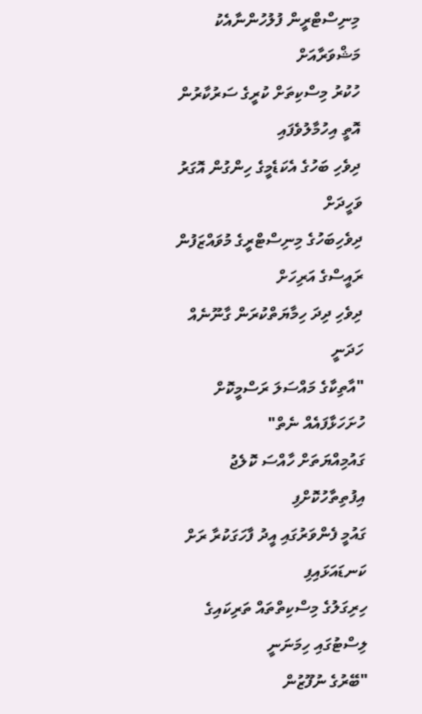މިނިސްޓްރީން ފުލުހުންނާއެކު މަޝްވަރާއަށް
ހުކުރު މިސްކިތަށް ކުރީގެ ސަރުކާރުން އޮތީ އިހުމާލުވެފައި
ދިވެހި ބަހުގެ އެކަޑެމީގެ ހިންގުން އޮގަރު ވަހީދަށް
ދިވެހިބަހުގެ މިނިސްޓްރީގެ މުވައްޒަފުން ރައީސްގެ އަރިހަށް
ދިވެހި ދިދަ ހިމާޔަތްކުރަން ގާނޫނެއް ހަދަނީ
"އާތިކާގެ މައްސަލަ ރަސްމީކޮށް ހުށަހަޅާފައެއް ނެތް"
ގައުމިއްޔަތަށް ހާއްސަ ކޮލެޖު އިފުތިތާހުކޮށްފި
ގައުމީ ފެންވަރުގައި އީދު ފާހަގަކުރާ ރަށް ކަނޑައަޅައިފި
ހިރިގަލުގެ މިސްކިތްތައް ތަރިކައިގެ ލިސްޓުގައި ހިމަނަނީ
"ބޭރުގެ ނުފޫޒުން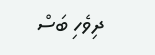ދިވެހި ބަސް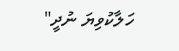ހަލާކުވިޔަ ނުދީ"